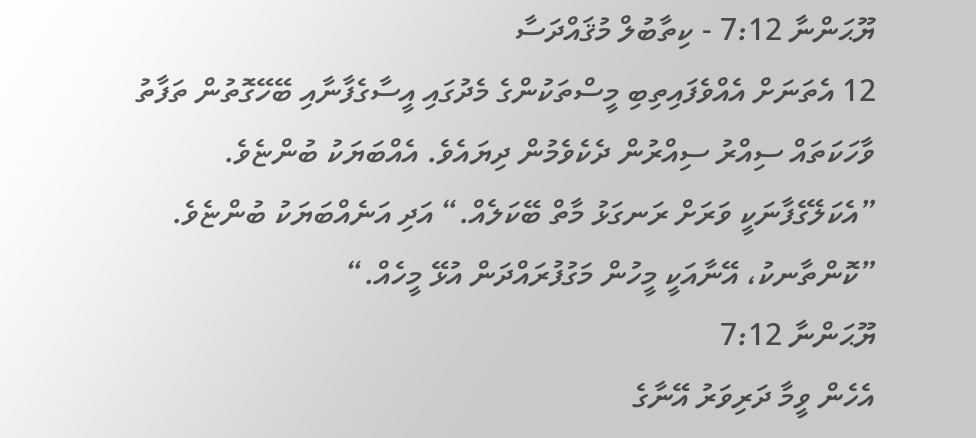ޔޫޙަންނާ 7:12 - ކިތާބުލް މުޤައްދަސާ
12 އެތަނަށް އެއްވެފައިތިބި މީސްތަކުންގެ މެދުގައި އީސާގެފާނާއި ބޭހޭގޮތުން ތަފާތު ވާހަކަތައް ސިއްރު ސިއްރުން ދެކެވެމުން ދިޔައެވެ. އެއްބަޔަކު ބުންޏެވެ. ”އެކަލޭގެފާނަކީ ވަރަށް ރަނގަޅު މާތް ބޭކަލެއް.“ އަދި އަނެއްބަޔަކު ބުންޏެވެ. ”ކޮންތާނކު، އޭނާއަކީ މީހުން މަގުފުރައްދަން އުޅޭ މީހެއް.“
ޔޫޙަންނާ 7:12
އެހެން ވީމާ ދަރިވަރު އޭނާގެ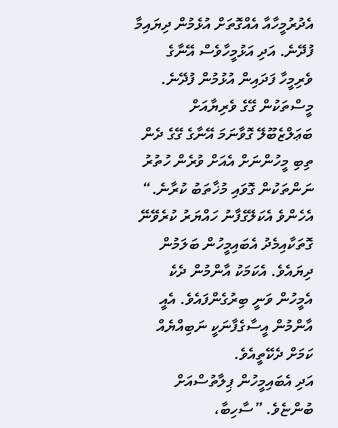އެދުރުމީހާއާ އެއްގޮތަށް އުޅެމުން ދިޔައިމާ ފުދޭނެ. އަދި އަޅުމީހާވެސް އޭނާގެ ވެރިމީހާ ފަދައިން އުޅުމުން ފުދޭނެ. މީސްތަކުން ގޭގެ ވެރިޔާއަށް ބަޢަލްޒެބޫލޭ ގޮވާނަމަ އޭނާގެ ގޭގެ ދެން ތިބި މީހުންނަށް އެއަށް ވުރެން ހުތުރު ނަންތަކުން ގޮވައި މުޚާތަބު ކުރާނެ.“
އެހެންވެ އެކަލޭގެފާނު ހައްޔަރު ކުރެވޭނޭ ގޮތަކާއިމެދު އެބައިމީހުން ބަލަމުން ދިޔައެވެ. އެކަމަކު އާންމުން ދެކެ އެމީހުން ވަނީ ބިރުގެންފައެވެ. އެއީ އާންމުން އީސާގެފާނަކީ ނަބިއްޔެއް ކަމަށް ދެކޭތީއެވެ.
އަދި އެބައިމީހުން ޕިލާތުސްއަށް ބުންޏެވެ. ”ސާހިބާ،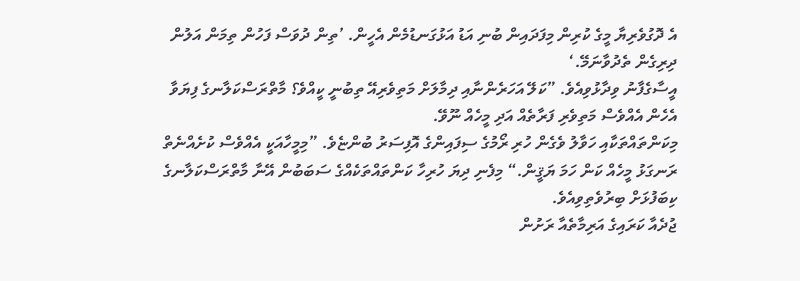އެ ދޮގުވެރިޔާ މީގެ ކުރިން މިފަދައިން ބުނި އަޑު އަޅުގަނޑުމެން އެހީން. ’ތިން ދުވަސް ފަހުން ތިމަން އަލުން ދިރިގެން ތެދުވާނަމޭ.‘
އީސާގެފާނު ވިދާޅުވިއެވެ. ”ކަލޭ އަހަރެންނާއި ދިމާލަށް މަތިވެރިއޭ ތިބުނީ ކީއްވެ؟ މާތްރަސްކަލާނގެ ފިޔަވާ އެހެން އެއްވެސް މަތިވެރި ފަރާތެއް އަދި މީހެއް ނޫވޭ.
މިކަންތައްތަކާއި ހަވާލު ވެގެން ހުރި ރޯމުގެ ސިފައިންގެ އޮފިސަރު ބުންޏެވެ. ”މިމީހާއަކީ އެއްވެސް ކުށެއްނެތް ރަނގަޅު މީހެއް ކަން ހަމަ ޔަޤީން.“ މިފެނި ދިޔަ ހުރިހާ ކަންތައްތަކެއްގެ ސަބަބުން އޭނާ މާތްރަސްކަލާނގެ ކިބަފުޅަށް ބިރުވެތިވިއެވެ.
ޖުދެއާ ކަރައިގެ އަރިމާތެއާ ރަށުން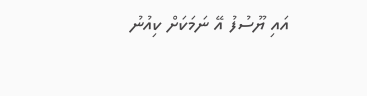އައި ޔޫސުފު އޭ ނަމަކަށް ކިއުނު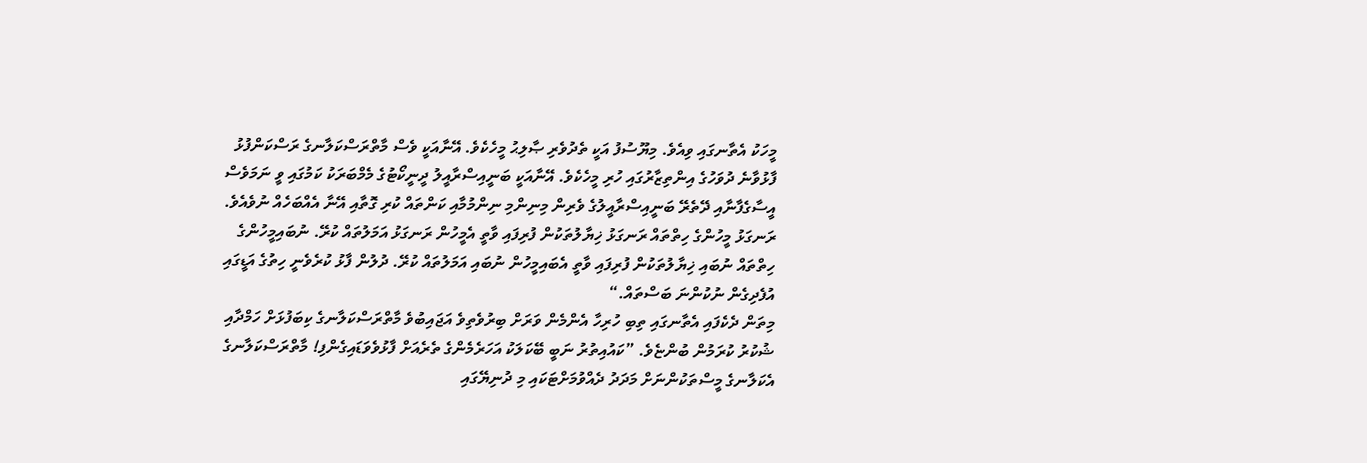މީހަކު އެތާނގައި ވިއެވެ. މިޔޫސުފު އަކީ ތެދުވެރި ޞާލިޙު މީހެކެވެ. އޭނާއަކީ ވެސް މާތްރަސްކަލާނގެ ރަސްކަންފުޅު ފާޅުވާނެ ދުވަހުގެ އިންތިޒާރުގައި ހުރި މީހެކެވެ. އޭނާއަކީ ބަނީއިސްރާއީލު ދީނީކޯޓުގެ މެމްބަރަކު ކަމުގައި ވީ ނަމަވެސް އީސާގެފާނާއި ދޭތެރޭ ބަނީއިސްރާއީލުގެ ވެރިން މިނިންމި ނިންމުމާއި ކަންތައް ކުރި ގޮތާއި އޭނާ އެއްބަހެއް ނުވެއެވެ.
ރަނގަޅު މީހުންގެ ހިތްތައް ރަނގަޅު ޚިޔާލުތަކުން ފުރިފައި ވާތީ އެމީހުން ރަނގަޅު އަމަލުތައް ކުރޭ. ނުބައިމީހުންގެ ހިތްތައް ނުބައި ޚިޔާލުތަކުން ފުރިފައި ވާތީ އެބައިމީހުން ނުބައި އަމަލުތައް ކުރޭ. ދުލުން ފާޅު ކުރެވެނީ ހިތުގެ އަޑީގައި އުފެދިގެން ނުކުންނަ ބަސްތައް.“
މިތަން ދެކެފައި އެތާނގައި ތިބި ހުރިހާ އެންމެން ވަރަށް ބިރުވެތިވެ އަޖައިބުވެ މާތްރަސްކަލާނގެ ކިބަފުޅަށް ހަމްދާއި ޝުކުރު ކުރަމުން ބުންޏެވެ. ”ކައުއިތުރު ނަބީ ބޭކަލަކު އަހަރެމެންގެ ތެރެއަށް ފާޅުވެވަޑައިގެންފި! މާތްރަސްކަލާނގެ އެކަލާނގެ މީސްތަކުންނަށް މަދަދު ދެއްވުމަށްޓަކައި މި ދުނިޔޭގައި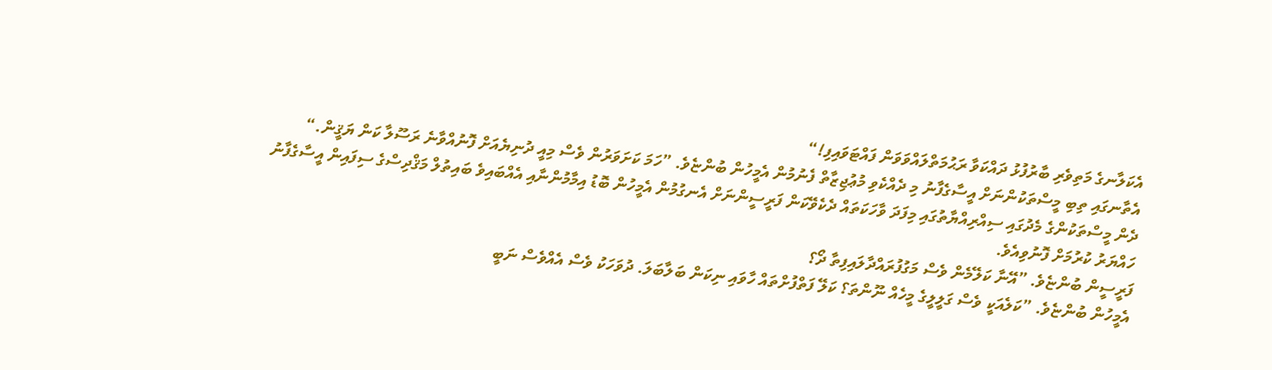އެކަލާނގެ މަތިވެރި ބާރުފުޅު ދައްކަވާ ރަޙުމަތްލައްވަވަން ފައްޓަވައިފި!“
އެތާނގައި ތިބި މީސްތަކުންނަށް އީސާގެފާނު މި ދެއްކެވި މުޢުޖިޒާތް ފެނުމުން އެމީހުން ބުންޏެވެ. ”ހަމަ ކަށަވަރުން ވެސް މިއީ ދުނިޔެއަށް ފޮނުއްވާނެ ރަސޫލާ ކަން ޔަޤީން.“
ދެން މީސްތަކުންގެ މެދުގައި ސިއްރިއްޔާތުގައި މިފަދަ ވާހަކަތައް ދެކެވޭކަން ފަރީސީންނަށް އެނގުމުން އެމީހުން ބޮޑު އިމާމުންނާއި އެއްބައިވެ ބައިތުލް މަޤްދިސްގެ ސިފައިން އީސާގެފާނު ހައްޔަރު ކުރުމަށް ފޮނުވިއެވެ.
ފަރީސީން ބުންޏެވެ. ”އޭނާ ކަލޭމެން ވެސް މަގުފުރައްދާލައިފިތާ ދޯ؟
އެމީހުން ބުންޏެވެ. ”ކަލެއަކީ ވެސް ގަލީލީގެ މީހެއް ނޫންތަ؟ ކަލޭ ފަތްފުށްތައް ހާވައި ނިކަން ބަލާބަލަ. ދުވަހަކު ވެސް އެއްވެސް ނަބީ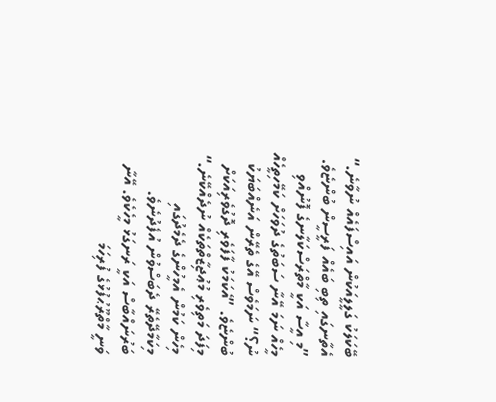ބޭކަލަކު ގަލީލީއަކުން އައިސްފައެއް ނުވާނެ.“
އެތާނގައި ތިބި ބައެއް ފަރީސީން ބުންޏެވެ. ”މި އީސާ އަކީ މާތްރަސްކަލާނގެ ފޮނުއްވި މީހެއް ނަމަ އޭނާ ސަބަތުގެ ދުވަހަށް ކަމޭހިތީހެއް ނު؟“ ނަމަވެސް އޭގެ ތެރޭން އަނެއްބަޔަކު ބުންޏެވެ. ”އެކަމަކު ފާފަވެރި ދޮގުވެރިއަކަށް މިފަދަ މަތިވެރި މުޢުޖިޒާތްތަކެއް ނުދެއްކޭނެ.“ މިހެން ކަމުން އެމީހުންގެ ދެމެދުގައި މިކަމާދޭތެރޭ ދެބަސްވުން އުފެދުނެވެ.
ބަރުނައްބާސް އަކީ ރަނގަޅު މީހެކެވެ. އޭނާ ވަނީ މާތްރޫޙުފުޅުގެ ފުރިހަމަ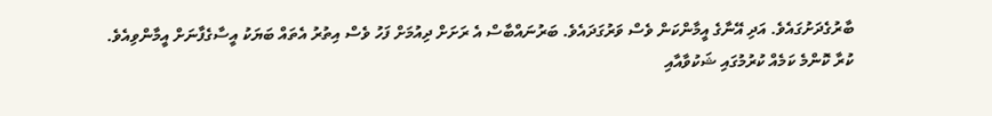ބާރުގެދަށުގައެވެ. އަދި އޭނާގެ އީމާންކަން ވެސް ވަރުގަދައެވެ. ބަރުނައްބާސް އެ ރަށަށް ދިއުމަށް ފަހު ވެސް އިތުރު އެތައް ބަޔަކު އީސާގެފާނަށް އީމާންވިއެވެ.
ކުރާ ކޮންމެ ކަމެއް ކުރުމުގައި ޝަކުވާއާއި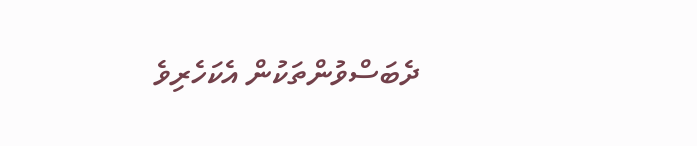ދެބަސްވުންތަކުން އެކަހެރިވެ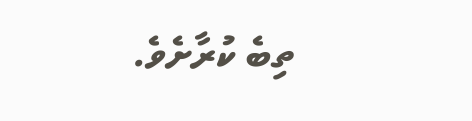ތިބެ ކުރާށެވެ.